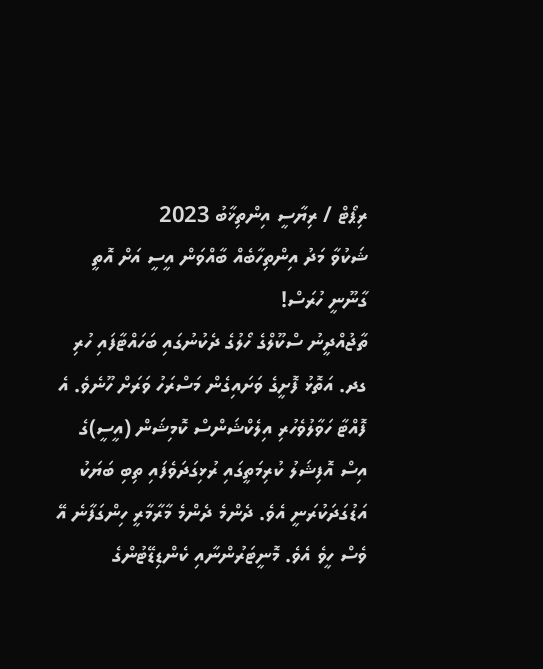ރިޕޯޓް / ރިޔާސީ އިންތިޚާބު 2023
ޝަކުވާ މަދު އިންތިހާބެއް ބާއްވަން އީސީ އަށް އޮތީ ގާނޫނީ ހުރަސް!
ތާޖުއްދީނު ސްކޫލްގެ ހޯލުގެ ދެކުނުގައި ބަހައްޓާފައި ހުރި ގދ. އަތޮޅު ފޮށީގެ ވަށައިގެން މަސްރަހު ވަރަށް ހޫނެވެ. އެ ފޮއްޓާ ހަވާލުވެހުރި އިލެކްޝަންސް ކޮމިޝަން (އީސީ)ގެ އިސް އޮފިޝަލު ކުރިމަތީގައި ރުޅިގަދަވެފައި ތިބި ބަޔަކު އަޑުގަދަކުރަނީ އެވެ. ދެންމެ ދެންމެ މާރާމާރީ ހިންގަފާނެ އޭ ވެސް ހީވެ އެވެ. މޮނީޓަރުންނާއި ކެންޑިޑޭޓުންގެ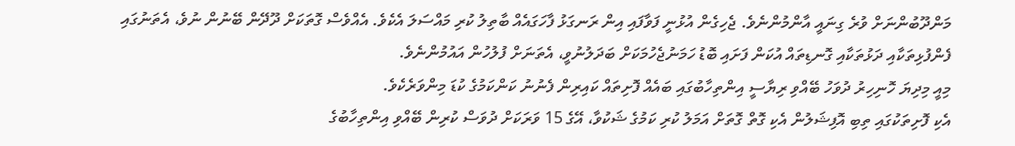މަންދޫބުންނަށް ވުރެ ގިނައީ އާންމުންނެވެ. ޖެހިގެން އުޅުނީ ފަވާފައި އިން ރަނގަޅު ފާހަގައެއް ބާތިލު ކުރި މައްސަލަ އެކެވެ. އެއްވެސް ގޮތަކަށް ދޫދޭން ބޭނުން ނުވެ، އެތަނުގައި ފެންފުޅިތަކާއި ދަޅުތަކާއި ގޮނޑިތައް އުކަން ފަށައި ބޮޑު ހަމަނުޖެހުމަކަށް ބަދަލުނުވީ، އެތަނަށް ފުލުހުން އައުމުންނެވެ.
މިއީ މިދިޔަ ހޮނިހިރު ދުވަހު ބޭއްވި ރިޔާސީ އިންތިހާބުގައި ބައެއް ފޮށިތައް ކައިރިން ފެނުނު ކަންކަމުގެ ކުޑަ މިންވަރެކެވެ.
އެކި ފޮށިތަކުގައި ތިބި އޮފިޝަލުން އެކި ގޮތް ގޮތަށް އަމަލު ކުރި ކަމުގެ ޝަކުވާ، އޭގެ 15 ވަރަކަށް ދުވަސް ކުރިން ބޭއްވި އިންތިހާބުގެ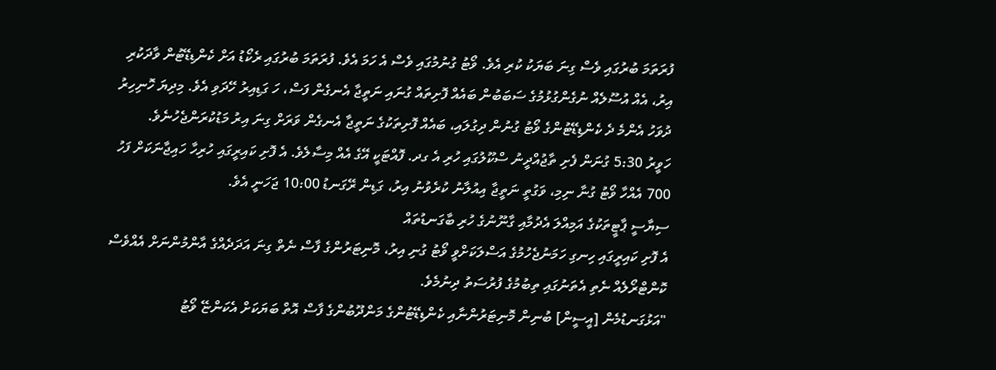ފުރަތަމަ ބުރުގައި ވެސް ގިނަ ބަޔަކު ކުރި އެވެ. ވޯޓު ގުނުމުގައި ވެސް އެ ހަމަ އެވެ. ފުރަތަމަ ބުރުގައި ރެކޯޑު އަށް ކެންޑިޑޭޓުން ވާދަކުރި އިރު، އެއް އުސޫލެއް ނުގެންގުޅުމުގެ ސަބަބުން ބައެއް ފޮށިތައް ގުނައި ނަތީޖާ އެނގެން ފަސް، ހަ ގަޑިއިރު ހޭދަވި އެވެ. މިދިޔަ ހޮނިހިރު ދުވަހު އެންމެ ދެ ކެންޑިޑޭޓުންގެ ވޯޓު ގުނުން ދިގުލައި، ބައެއް ފޮށިތަކުގެ ނަތީޖާ އެނގެން ވަރަށް ގިނަ އިރު މަޑުކުރަންޖެހުނެވެ.
ހަވީރު 5:30 ގުނަން ފެށި ތާޖުއްދީނު ސްކޫލުގައި ހުރި އެ ގދ. ފޮއްޓަކީ އޭގެ އެއް މިސާލެވެ. އެ ފޮށި ކައިރީގައި ހުރިހާ ހައިޖާނަކަށް ފަހު 700 އެއްހާ ވޯޓު ގުނާ ނިމި، ވަގުތީ ނަތީޖާ އިއުލާނު ކުރެވުނު އިރު، ގަޑިން ރޭގަނޑު 10:00 ޖަހަނީ އެވެ.
ސިޔާސީ ޕާޓީތަކުގެ އަމިއްލަ އެދުމާއި ގާނޫނުގެ ހުރި ބާގަނޑުތައް
އެ ފޮށި ކައިރީގައި ހިނގި ހަމަނުޖެހުމުގެ އަސްލަކަށްވީ ވޯޓު ގުނި އިރު، މޮނިޓަރުންގެ ފާސް ނެތް ގިނަ އަދަދެއްގެ އާންމުންނަށް އެއްވެސް ކޮންޓްރޯލެއް ނެތި އެތަނުގައި ތިބުމުގެ ފުރުސަތު ދިނުމެވެ.
"އަޅުގަނޑުމެން [އީސީން] ބުނިން މޮނިޓަރުންނާއި ކެންޑިޑޭޓުންގެ މަންދޫބުންގެ ފާސް އޮތް ބަޔަކަށް އެކަންޏޭ ވޯޓު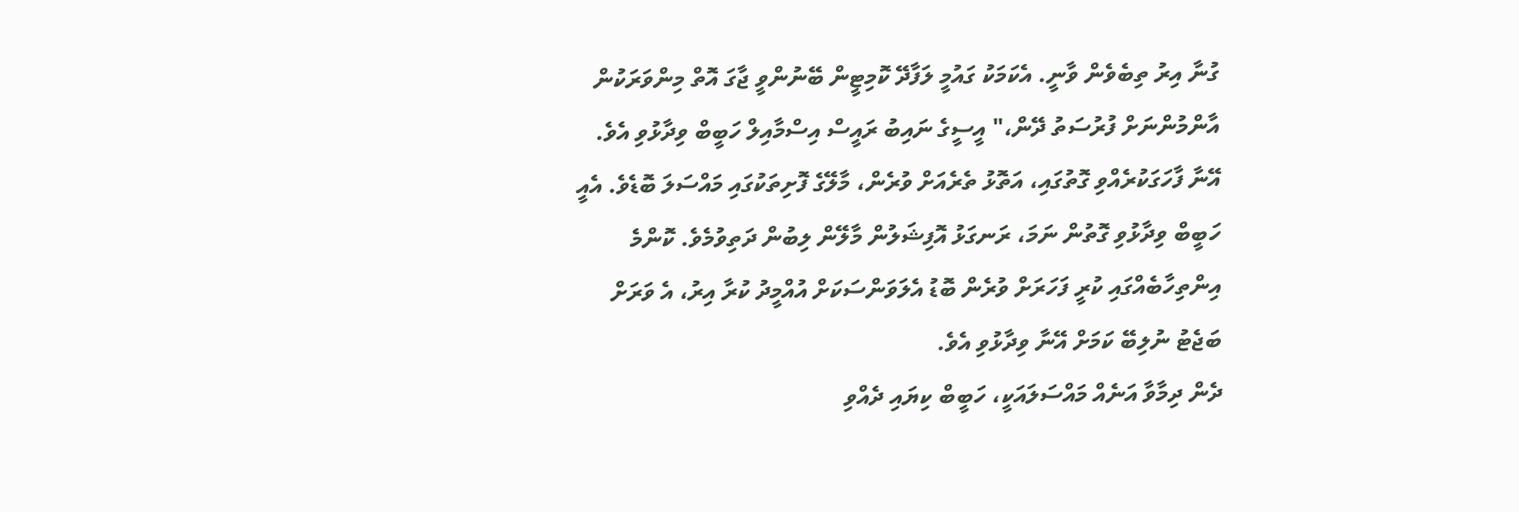ގުނާ އިރު ތިބެވެން ވާނީ. އެކަމަކު ގައުމީ ލަފާދޭ ކޮމިޓީން ބޭނުންވީ ޖާގަ އޮތް މިންވަރަކުން އާންމުންނަށް ފުރުސަތު ދޭން،" އީސީގެ ނައިބު ރައީސް އިސްމާއިލް ހަބީބް ވިދާޅުވި އެވެ.
އޭނާ ފާހަގަކުރެއްވި ގޮތުގައި، އަތޮޅު ތެރެއަށް ވުރެން، މާލޭގެ ފޮށިތަކުގައި މައްސަލަ ބޮޑެވެ. އެއީ ހަބީބް ވިދާޅުވި ގޮތުން ނަމަ، ރަނގަޅު އޮފިޝަލުން މާލޭން ލިބުން ދަތިވުމެވެ. ކޮންމެ އިންތިހާބެއްގައި ކުރީ ފަހަރަށް ވުރެން ބޮޑު އެލަވަންސަކަށް އުއްމީދު ކުރާ އިރު، އެ ވަރަށް ބަޖެޓު ނުލިބޭ ކަމަށް އޭނާ ވިދާޅުވި އެވެ.
ދެން ދިމާވާ އަނެއް މައްސަލައަކީ، ހަބީބް ކިޔައި ދެއްވި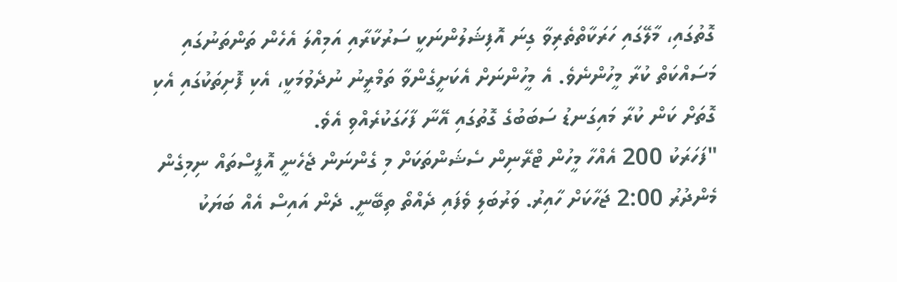ގޮތުގައި، މާލޭގައި ހަރަކާތްތެރިވާ ގިނަ އޮފިޝަލުންނަކީ ސަރުކާރާއި އަމިއްލަ އެހެން ތަންތަނުގައި މަސައްކަތް ކުރާ މީހުންނެވެ. އެ މީހުންނަށް އެކަށީގެންވާ ތަމްރީނު ނުދެވުމަކީ، އެކި ފޮށިތަކުގައި އެކި ގޮތަށް ކަން ކުރާ މައިގަނޑު ސަބަބުގެ ގޮތުގައި އޭނާ ފާހަގަކުރެއްވި އެވެ.
"ފަހަރަކު 200 އެއްހާ މީހުން ޓްރޭނިން ސެޝަންތަކަށް މި ގެންނަން ޖެހެނީ އޮފީސްތައް ނިމިގެން މެންދުރު 2:00 ޖަހާކަށް ހާއިރު. ވަރުބަލި ވެފައި ދެއްތޯ ތިބޭނީ. ދެން އައިސް އެއް ބަޔަކު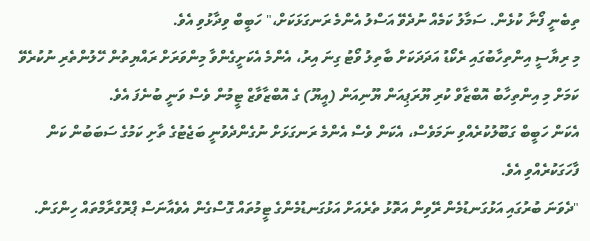ތިބެނީ ފޯނާ ކުޅެން. ސަމާލު ކަމެއް ނުދެވޭ އަސްލު އެންމެ ރަނގަޅަކަށް،" ހަބީބް ވިދާޅުވި އެވެ.
މި ރިޔާސީ އިންތިހާބުގައި ރެކޯޑު އަދަދަކަށް ބާތިލު ވޯޓު ގިނަ އިރު، އެންމެ އެކަށީގެންވާ މިންވަރަށް ރައްޔިތުން ހޭލުންތެރި ނުކުރެވޭ ކަމަށް މި އިންތިހާބު އޮބްޒާވް ކުރި ޔޫރަޕިއަން ޔޫނިއަން (އީޔޫ) ގެ އޮބްޒާވާޒް ޓީމުން ވެސް ވަނީ ބުނެފަ އެވެ.
އެކަން ހަބީބް ގަބޫލުކުރެއްވި ނަމަވެސް، އެކަން ވެސް އެންމެ ރަނގަޅަށް ނުގެންދެވުނީ ބަޖެޓުގެ ތާށި ކަމުގެ ސަބަބުން ކަން ފާހަގަކުރެއްވި އެވެ.
"ދެވަނަ ބުރުގައި އަޅުގަނޑުމެން ރޭވިން އަތޮޅު ތެރެއަށް އަޅުގަނޑުމެންގެ ޓީމުތައް ގޮސްގެން އެވެއާނަސް ޕްރޮގްރާމްތައް ހިންގަން.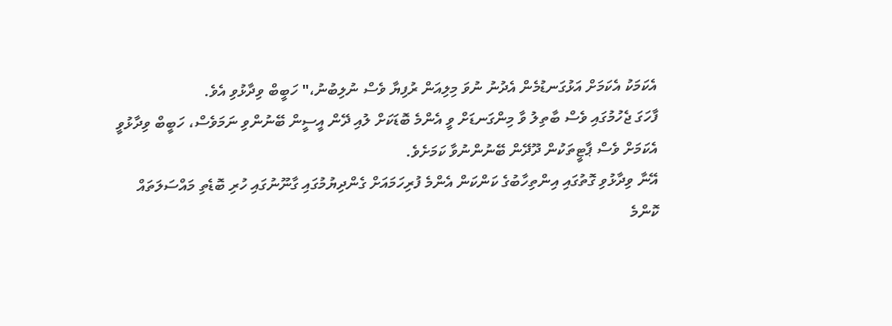އެކަމަކު އެކަމަށް އަޅުގަނޑުމެން އެދުނު ނުވަ މިލިއަން ރުފިޔާ ވެސް ނުލިބުނު،" ހަބީބް ވިދާޅުވި އެވެ.
ފާހަގަ ޖެހުމުގައި ވެސް ބާތިލު ވާ މިންގަނޑަށް ވީ އެންމެ ބޮޑަކަށް ލުއި ދޭން އީސީން ބޭނުންވި ނަމަވެސް، ހަބީބް ވިދާޅުވީ އެކަމަށް ވެސް ޕާޓީތަކުން ދޫދޭން ބޭނުންނުވާ ކަމަށެވެ.
އޭނާ ވިދާޅުވި ގޮތުގައި އިންތިހާބުގެ ކަންކަން އެންމެ ފުރިހަމައަށް ގެންދިޔުމުގައި ގާނޫނުގައި ހުރި ބޮޑެތި މައްސަލަތައް ކޮންމެ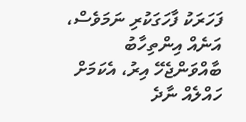ފަހަރަކު ފާހަގަކުރި ނަމަވެސް، އަނެއް އިންތިހާބު ބާއްވަންޖެހޭ އިރު، އެކަމަށް ހައްލެއް ނާދެ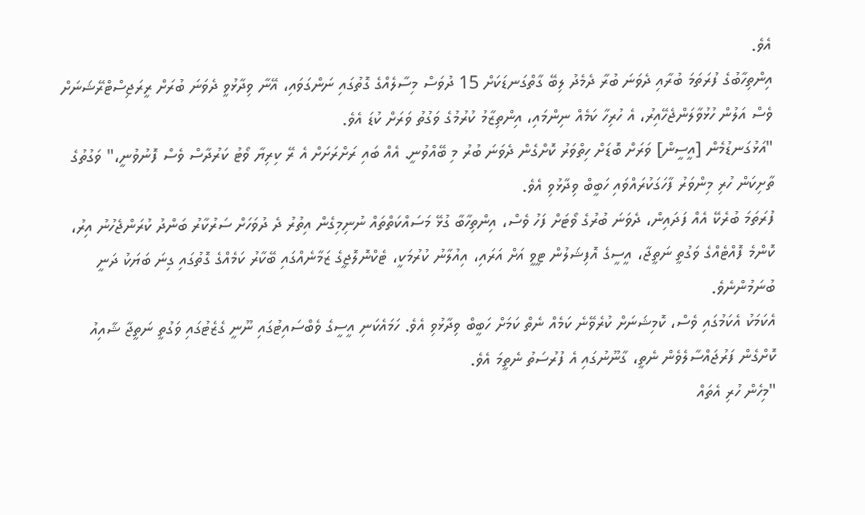އެވެ.
އިންތިހާބުގެ ފުރަތަމަ ބުރާއި ދެވަނަ ބުރާ ދެމެދު ލިބޭ ގާތްގަނޑަކަށް 15 ދުވަސް މިސާލެއްގެ ގޮތުގައި ނަންގަވައި، އޭނާ ވިދާޅުވީ ދެވަނަ ބުރަށް ރީރަޖިސްޓްރޭޝަނަށް ވެސް އަލުން ހުޅުވާލަންޖެހޭއިރު، އެ ހުރިހާ ކަމެއް ނިންމައި، އިންތިޒާމު ކުރުމުގެ ވަގުތު ވަރަށް ކުޑަ އެވެ.
"އަޅުގަނޑުމެން [އީސީން] ވަރަށް ބޮޑަށް ހިތްވަރު ކޮށްގެން ދެވަނަ ބުރު މި ބޭއްވުނީ. އެއް ބައި ރަށްރަށަށް އެ ރޭ ކިރިޔާ ވޯޓު ކަރުދާސް ވެސް ފޮނުވުނީ،" ވަގުތުގެ ތާށިކަން ހުރި މިންވަރު ފާހަގަކުރައްވައި ހަބީބް ވިދާޅުވި އެވެ.
ފުރަތަމަ ބުރެކޭ އެއް ފަދައިން، ދެވަނަ ބުރުގެ ވޯޓަށް ފަހު ވެސް، އިންތިހާބާ ގުޅޭ މަސައްކަތްތައް ނުނިމިގެން އިތުރު ދެ ދުވަހަށް ސަރުކާރު ބަންދު ކުރަންޖެހުނު އިރު، ކޮންމެ ފޮއްޓެއްގެ ވަގުތީ ނަތީޖާ، އީސީގެ އޮފިޝަލުން ޓީވީ އަށް އަރައި، އިއުލާނު ކުރުމަކީ، ޓެކްނޮލޮޖީގެ ޒަމާނެއްގައި ބޭކާރު ކަމެއްގެ ގޮތުގައި ގިނަ ބަޔަކު ދަނީ ބުނަމުންނެވެ.
އެކަމަކު އެކަމުގައި ވެސް، ކޮމިޝަނަށް ކުރެވޭނެ ކަމެއް ނެތް ކަމަށް ހަބީބް ވިދާޅުވި އެވެ. ހަމައެކަނި އީސީގެ ވެބްސައިޓުގައި ނޫނީ ގެޒެޓުގައި ވަގުތީ ނަތީޖާ ޝާއިއު ކޮށްގެން ފަރުޖައްސާލެވެން ނެތީ، ގާނޫނުގައި އެ ފުރުސަތު ނެތީމަ އެވެ.
"މިހެން ހުރި އެތައް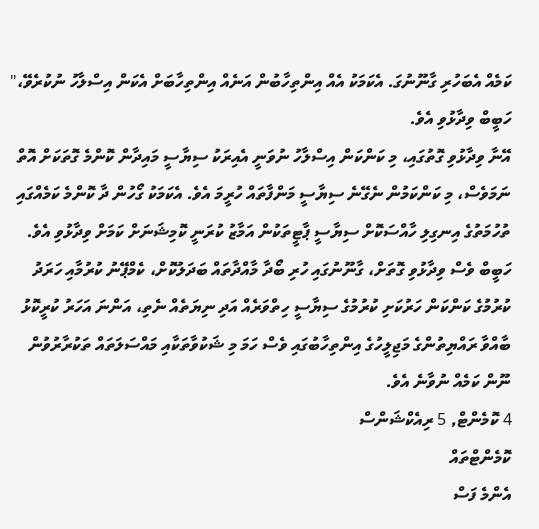ކަމެއް އެބަހުރި ގާނޫނުގަ. އެކަމަކު އެއް އިންތިހާބުން އަނެއް އިންތިހާބަށް އެކަން އިސްލާހު ނުކުރެވޭ،" ހަބީބް ވިދާޅުވި އެވެ.
އޭނާ ވިދާޅުވި ގޮތުގައި، މި ކަންކަން އިސްލާހު ނުވަނީ އެއިރަކު ސިޔާސީ މައިދާން ކޮންމެ ގޮތަކަށް އޮތް ނަމަވެސް، މި ކަންކަމުން ނެގޭނެ ސިޔާސީ މަންފާތައް ހުރީމަ އެވެ. އެކަމަކު ގޯހުން ދާ ކޮންމެ ކަމެއްގައި ތުހުމަތުގެ އިނގިލި ހާއްސަކޮށް ސިޔާސީ ޕާޓީތަކުން އަމާޒު ކުރަނީ ކޮމިޝަނަށް ކަމަށް ވިދާޅުވި އެވެ.
ހަބީބް ވެސް ވިދާޅުވި ގޮތަށް، ގާނޫނުގައި ހުރި ބޯދާ މާއްދާތައް ބަދަލުކޮށް، ކެމްޕޭނު ކުރުމާއި ހަރަދު ކުރުމުގެ ކަންކަން ހަރުކަށި ކުރުމުގެ ސިޔާސީ ހިތްވަރެއް އަދި ނިޔަތެއް ނެތި، އަންނަ އަހަރު ކުރީކޮޅު ބާއްވާ ރައްޔިތުންގެ މަޖިލީހުގެ އިންތިހާބުގައި ވެސް ހަމަ މި ޝަކުވާތަކާއި މައްސަލަތައް ތަކުރާރުވުން ނޫން ކަމެއް ނުވާނެ އެވެ.
4 ކޮމެންޓް, 5 ރިއެކްޝަންސް
ކޮމެންޓްތައް
އެންމެ ފަސް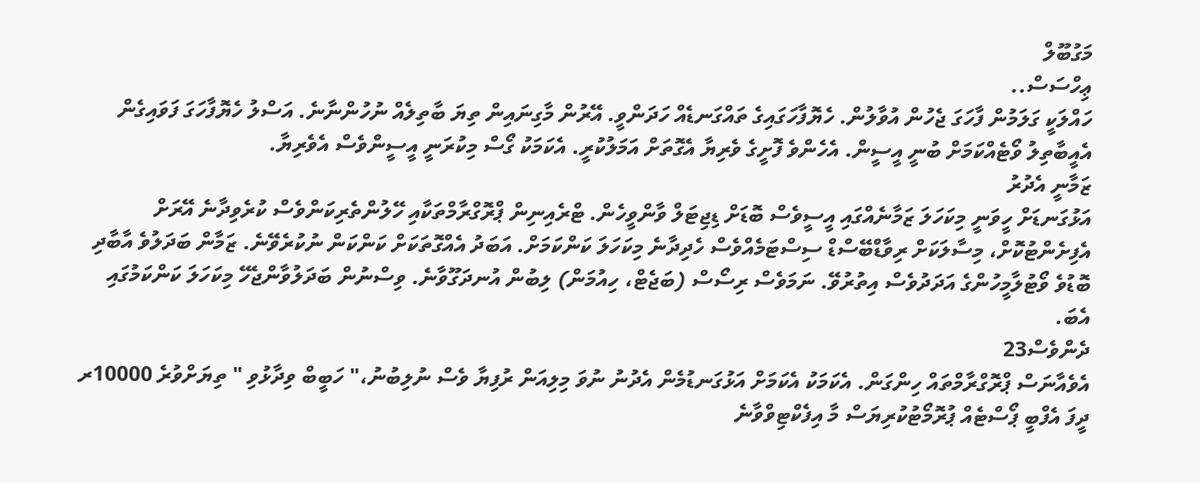މަގުބޫލް
ޢިހްސަސް..
ހައްލަކީ ގަލަމުން ފާހަގަ ޖެހުން އުވާލުން. ހެޔޮފާހަގައިގެ ތައްގަނޑެއް ހަދަންވީ. އޭރުން މާގިނައިން ތިޔަ ބާތިލެއް ނުހުންނާނެ. އަސްލު ހެޔޮފާހަގަ ފަވައިގެން އެއީބާތިލު ވޯޓެއްކަމަށް ބުނީ އީސީން. އެހެންވެ ފޮށީގެ ވެރިޔާ އެގޮތަށް އަމަލުކުރީ. އެކަމަކު ގޯސް މިކުރަނީ އީސީންވެސް އެވެރިޔާ.
ޒަމާނީ އެދުރު
އަޅުގަނޑަށް ހީވަނީ މިކަހަލަ ޒަމާނެއްގައި އީސީވެސް ބޮޑަށް ޑިޖިޓަލް ވާންވީހެން. ޓްރެއިނިން ޕްރޮގްރާމްތަކާއި ހޭލުންތެރިކަންވެސް ކުރެވިދާނެ އޭރަށް އެފިށެންޓުކޮށް، މިސާލަކަށް ރިވާޑްބޭސްޑް ސިސްޓަމެއްވެސް ހެދިދާނެ މިކަހަލަ ކަންކަމަށް. އަބަދު އެއްގޮތަކަށް ކަންކަން ނުކުރެވޭނެ. ޒަމާން ބަދަލުވެ އާބާދި ބޮޑުވެ ވޯޓުލާމީހުންގެ އަދަދުވެސް އިތުރުވޭ. ނަމަވެސް ރިސޯސް (ބަޖެޓް، ހިއުމަން) ލިބުން އުނދަގޫވާނެ. ވިސްނުން ބަދަލުވާންޖެހޭ މިކަހަލަ ކަންކަމުގައި އެބަ.
ދެންވެސް23
އެވެއާނަސް ޕްރޮގްރާމްތައް ހިންގަން. އެކަމަކު އެކަމަށް އަޅުގަނޑުމެން އެދުނު ނުވަ މިލިއަން ރުފިޔާ ވެސް ނުލިބުނު،" ހަބީބް ވިދާޅުވި " ތިޔަށްވުރެ 10000ރ ދީފަ އެފްބީ ޕޯސްޓެއް ޕުރޮމޯޓުކުރިޔަސް މާ އިފެކްޓިވްވާނެ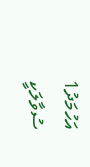އަހުމަދު1
ސުވާލަކީ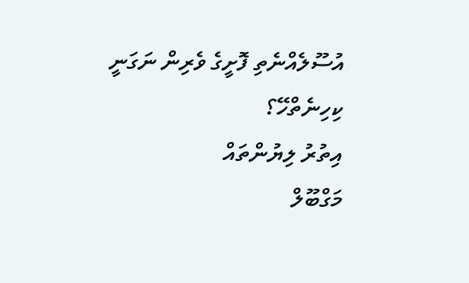އުސޫލެއްނެތި ފޮށީގެ ވެރިން ނަގަނީ ކިހިނެތްހޭ؟
އިތުރު ލިޔުންތައް
މަގްބޫލް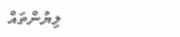ލިޔުންތައް